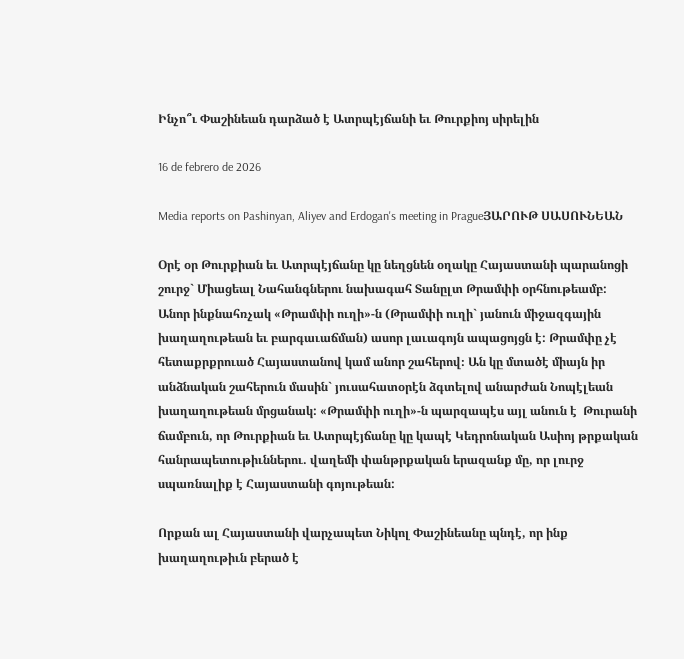Ինչո՞ւ Փաշինեան դարձած է Ատրպէյճանի եւ Թուրքիոյ սիրելին

16 de febrero de 2026

Media reports on Pashinyan, Aliyev and Erdogan's meeting in PragueՅԱՐՈՒԹ ՍԱՍՈՒՆԵԱՆ

Օրէ օր Թուրքիան եւ Ատրպէյճանը կը նեղցնեն օղակը Հայաստանի պարանոցի շուրջ` Միացեալ Նահանգներու նախագահ Տանըլտ Թրամփի օրհնութեամբ: Անոր ինքնահռչակ «Թրամփի ուղի»-ն (Թրամփի ուղի` յանուն միջազգային խաղաղութեան եւ բարգաւաճման) ասոր լաւագոյն ապացոյցն է: Թրամփը չէ հետաքրքրուած Հայաստանով կամ անոր շահերով։ Ան կը մտածէ միայն իր անձնական շահերուն մասին` յուսահատօրէն ձգտելով անարժան Նոպէլեան խաղաղութեան մրցանակ: «Թրամփի ուղի»-ն պարզապէս այլ անուն է  Թուրանի ճամբուն, որ Թուրքիան եւ Ատրպէյճանը կը կապէ Կեդրոնական Ասիոյ թրքական հանրապետութիւններու. վաղեմի փանթրքական երազանք մը, որ լուրջ սպառնալիք է Հայաստանի գոյութեան:

Որքան ալ Հայաստանի վարչապետ Նիկոլ Փաշինեանը պնդէ, որ ինք խաղաղութիւն բերած է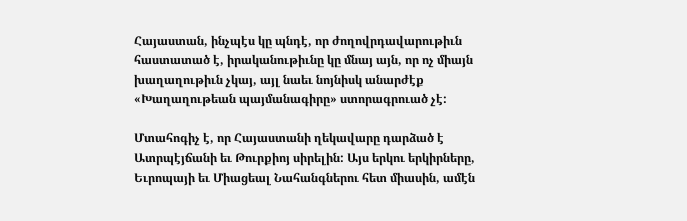Հայաստան, ինչպէս կը պնդէ, որ ժողովրդավարութիւն հաստատած է, իրականութիւնը կը մնայ այն, որ ոչ միայն խաղաղութիւն չկայ, այլ նաեւ նոյնիսկ անարժէք «Խաղաղութեան պայմանագիրը» ստորագրուած չէ:

Մտահոգիչ է, որ Հայաստանի ղեկավարը դարձած է Ատրպէյճանի եւ Թուրքիոյ սիրելին: Այս երկու երկիրները, Եւրոպայի եւ Միացեալ Նահանգներու հետ միասին, ամէն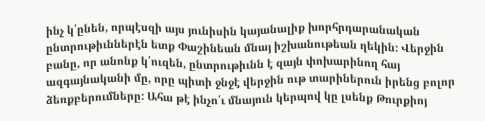ինչ կ՛ընեն, որպէսզի այս յունիսին կայանալիք խորհրդարանական ընտրութիւններէն ետք Փաշինեան մնայ իշխանութեան ղեկին: Վերջին բանը, որ անոնք կ՛ուզեն, ընտրութիւնն է զայն փոխարինող հայ ազգայնականի մը, որը պիտի ջնջէ վերջին ութ տարիներուն իրենց բոլոր ձեռքբերումները: Ահա թէ ինչո՛ւ մնայուն կերպով կը լսենք Թուրքիոյ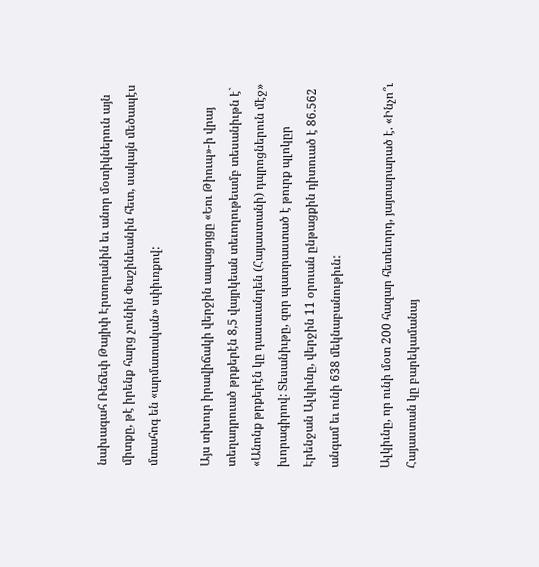նախագահ Ռեճեփ Թայիփ Էրտողանին եւ անոր մօտիկներուն այն միտքը, թէ իրենք հարց չունին Փաշինեանին հետ, սակայն մեծապէս մտահոգ են «արմատական» սփիւռքով:

Այս տխուր իրավիճակի վերջին ապացոյցը «Եու Թիուպ»-ի վրայ տեղադրուած թրքերէն 8,5 վայրկեան տեւողութեամբ տեսանիւթն է` «Անոնք թրքերէն կը դասաւանդեն (Հայաստանի) դպրոցներուն մէջ» խորագիրով: Տեսանիւթը, զոր պատրաստած է թուրք պլոկըր Էրենջան Ալկիւնը, վերջին 11 օրուան ընթացքին դիտուած է 86.562 անգամ եւ ունի 638 մեկնաբանութիւն:

Ալկիւնը, որ ունի մօտ 200 հազար հետեւորդ, յայտարարած է. «Ինչո՞ւ Հայաստան կը բարեկամանայ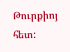Թուրքիոյ հետ: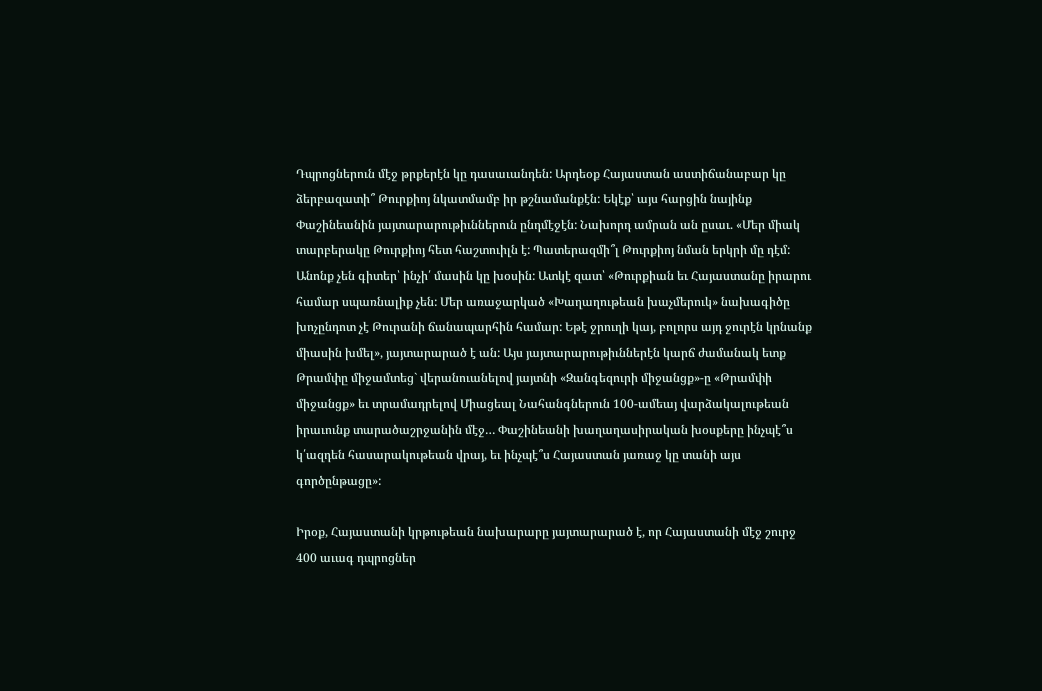Դպրոցներուն մէջ թրքերէն կը դասաւանդեն: Արդեօք Հայաստան աստիճանաբար կը ձերբազատի՞ Թուրքիոյ նկատմամբ իր թշնամանքէն: Եկէք՝ այս հարցին նայինք Փաշինեանին յայտարարութիւններուն ընդմէջէն: Նախորդ ամրան ան ըսաւ. «Մեր միակ տարբերակը Թուրքիոյ հետ հաշտուիլն է: Պատերազմի՞լ Թուրքիոյ նման երկրի մը դէմ: Անոնք չեն գիտեր՝ ինչի՛ մասին կը խօսին: Ատկէ զատ՝ «Թուրքիան եւ Հայաստանը իրարու համար սպառնալիք չեն: Մեր առաջարկած «Խաղաղութեան խաչմերուկ» նախագիծը խոչընդոտ չէ Թուրանի ճանապարհին համար: Եթէ ջրուղի կայ, բոլորս այդ ջուրէն կրնանք միասին խմել», յայտարարած է ան: Այս յայտարարութիւններէն կարճ ժամանակ ետք Թրամփը միջամտեց` վերանուանելով յայտնի «Զանգեզուրի միջանցք»-ը «Թրամփի միջանցք» եւ տրամադրելով Միացեալ Նահանգներուն 100-ամեայ վարձակալութեան իրաւունք տարածաշրջանին մէջ… Փաշինեանի խաղաղասիրական խօսքերը ինչպէ՞ս կ՛ազդեն հասարակութեան վրայ, եւ ինչպէ՞ս Հայաստան յառաջ կը տանի այս գործընթացը»:

Իրօք, Հայաստանի կրթութեան նախարարը յայտարարած է, որ Հայաստանի մէջ շուրջ 400 աւագ դպրոցներ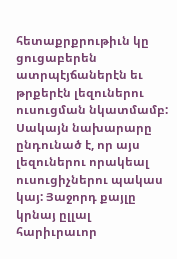հետաքրքրութիւն կը ցուցաբերեն ատրպէյճաներէն եւ թրքերէն լեզուներու ուսուցման նկատմամբ: Սակայն նախարարը ընդունած է, որ այս լեզուներու որակեալ ուսուցիչներու պակաս կայ: Յաջորդ քայլը կրնայ ըլլալ հարիւրաւոր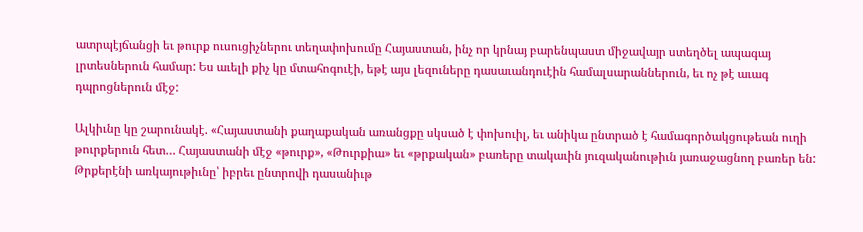ատրպէյճանցի եւ թուրք ուսուցիչներու տեղափոխումը Հայաստան, ինչ որ կրնայ բարենպաստ միջավայր ստեղծել ապագայ լրտեսներուն համար: Ես աւելի քիչ կը մտահոգուէի, եթէ այս լեզուները դասաւանդուէին համալսարաններուն, եւ ոչ թէ աւագ դպրոցներուն մէջ:

Ալկիւնը կը շարունակէ. «Հայաստանի քաղաքական առանցքը սկսած է փոխուիլ, եւ անիկա ընտրած է համագործակցութեան ուղի թուրքերուն հետ… Հայաստանի մէջ «թուրք», «Թուրքիա» եւ «թրքական» բառերը տակաւին յուզականութիւն յառաջացնող բառեր են: Թրքերէնի առկայութիւնը՝ իբրեւ ընտրովի դասանիւթ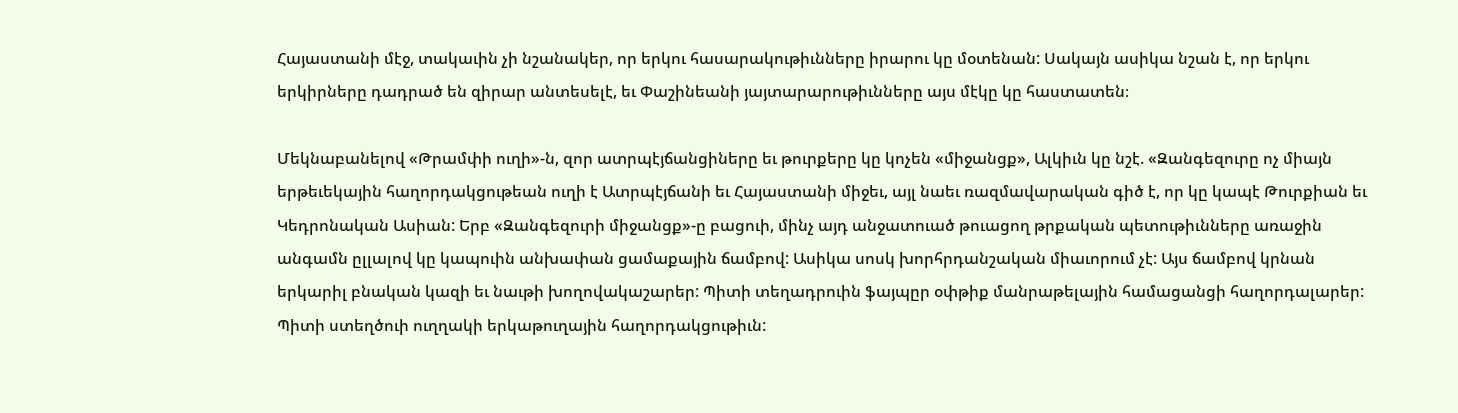Հայաստանի մէջ, տակաւին չի նշանակեր, որ երկու հասարակութիւնները իրարու կը մօտենան: Սակայն ասիկա նշան է, որ երկու երկիրները դադրած են զիրար անտեսելէ, եւ Փաշինեանի յայտարարութիւնները այս մէկը կը հաստատեն։

Մեկնաբանելով «Թրամփի ուղի»-ն, զոր ատրպէյճանցիները եւ թուրքերը կը կոչեն «միջանցք», Ալկիւն կը նշէ. «Զանգեզուրը ոչ միայն երթեւեկային հաղորդակցութեան ուղի է Ատրպէյճանի եւ Հայաստանի միջեւ, այլ նաեւ ռազմավարական գիծ է, որ կը կապէ Թուրքիան եւ Կեդրոնական Ասիան: Երբ «Զանգեզուրի միջանցք»-ը բացուի, մինչ այդ անջատուած թուացող թրքական պետութիւնները առաջին անգամն ըլլալով կը կապուին անխափան ցամաքային ճամբով: Ասիկա սոսկ խորհրդանշական միաւորում չէ: Այս ճամբով կրնան երկարիլ բնական կազի եւ նաւթի խողովակաշարեր: Պիտի տեղադրուին ֆայպըր օփթիք մանրաթելային համացանցի հաղորդալարեր: Պիտի ստեղծուի ուղղակի երկաթուղային հաղորդակցութիւն: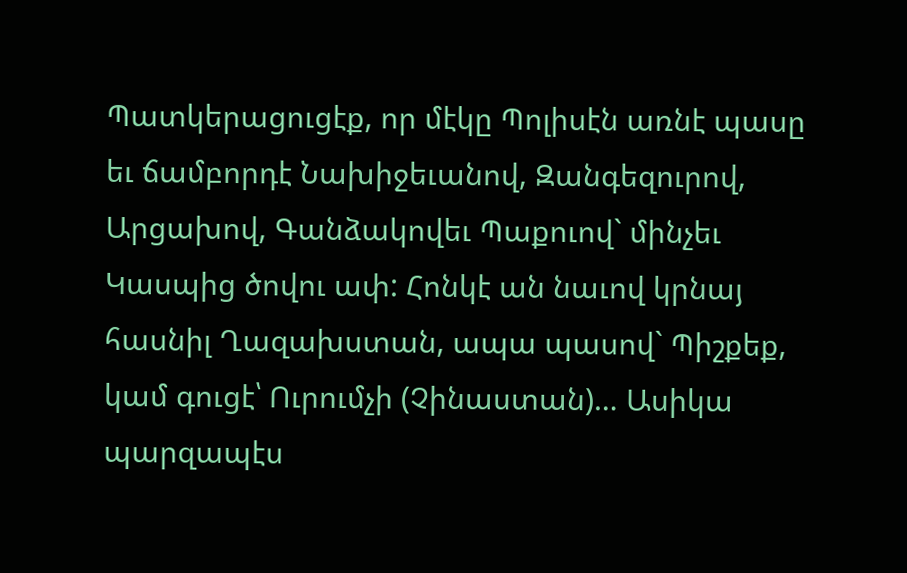Պատկերացուցէք, որ մէկը Պոլիսէն առնէ պասը եւ ճամբորդէ Նախիջեւանով, Զանգեզուրով, Արցախով, Գանձակովեւ Պաքուով` մինչեւ Կասպից ծովու ափ: Հոնկէ ան նաւով կրնայ հասնիլ Ղազախստան, ապա պասով` Պիշքեք, կամ գուցէ՝ Ուրումչի (Չինաստան)… Ասիկա պարզապէս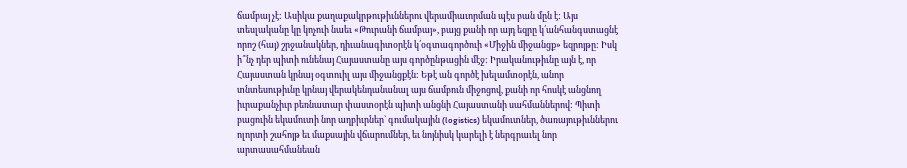ճամբայ չէ: Ասիկա քաղաքակրթութիւններու վերամիաւորման պէս բան մըն է: Այս տեսլականը կը կոչուի նաեւ «Թուրանի ճամբայ», բայց քանի որ այդ եզրը կ՛անհանգստացնէ որոշ (հայ) շրջանակներ, դիւանագիտօրէն կ՛օգտագործուի «Միջին միջանցք» եզրոյթը: Իսկ ի՞նչ դեր պիտի ունենայ Հայաստանը այս գործընթացին մէջ: Իրականութիւնը այն է, որ Հայաստան կրնայ օգտուիլ այս միջանցքէն: Եթէ ան գործէ խելամտօրէն, անոր տնտեսութիւնը կրնայ վերակենդանանալ այս ճամբուն միջոցով, քանի որ հոսկէ անցնող իւրաքանչիւր բեռնատար փաստօրէն պիտի անցնի Հայաստանի սահմաններով: Պիտի բացուին եկամուտի նոր աղբիւրներ` գումակային (logistics) եկամուտներ, ծառայութիւններու ոլորտի շահոյթ եւ մաքսային վճարումներ, եւ նոյնիսկ կարելի է ներգրաւել նոր արտասահմանեան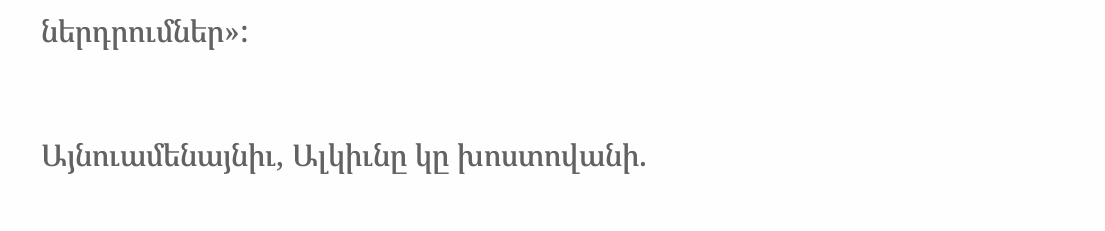ներդրումներ»:

Այնուամենայնիւ, Ալկիւնը կը խոստովանի.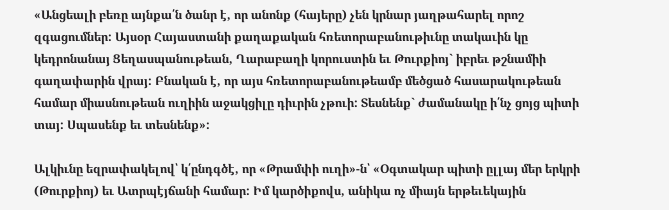«Անցեալի բեռը այնքա՛ն ծանր է, որ անոնք (հայերը) չեն կրնար յաղթահարել որոշ զգացումներ: Այսօր Հայաստանի քաղաքական հռետորաբանութիւնը տակաւին կը կեդրոնանայ Ցեղասպանութեան, Ղարաբաղի կորուստին եւ Թուրքիոյ` իբրեւ թշնամիի գաղափարին վրայ: Բնական է, որ այս հռետորաբանութեամբ մեծցած հասարակութեան համար միասնութեան ուղիին աջակցիլը դիւրին չթուի: Տեսնենք` ժամանակը ի՛նչ ցոյց պիտի տայ: Սպասենք եւ տեսնենք»:

Ալկիւնը եզրափակելով՝ կ՛ընդգծէ, որ «Թրամփի ուղի»-ն՝ «Օգտակար պիտի ըլլայ մեր երկրի (Թուրքիոյ) եւ Ատրպէյճանի համար: Իմ կարծիքովս, անիկա ոչ միայն երթեւեկային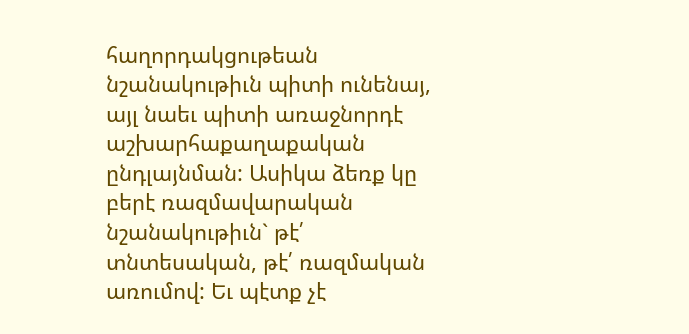հաղորդակցութեան նշանակութիւն պիտի ունենայ, այլ նաեւ պիտի առաջնորդէ աշխարհաքաղաքական ընդլայնման: Ասիկա ձեռք կը բերէ ռազմավարական նշանակութիւն` թէ՛ տնտեսական, թէ՛ ռազմական առումով: Եւ պէտք չէ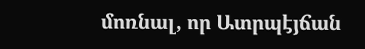մոռնալ, որ Ատրպէյճան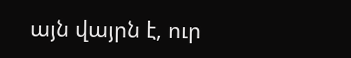այն վայրն է, ուր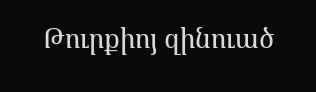Թուրքիոյ զինուած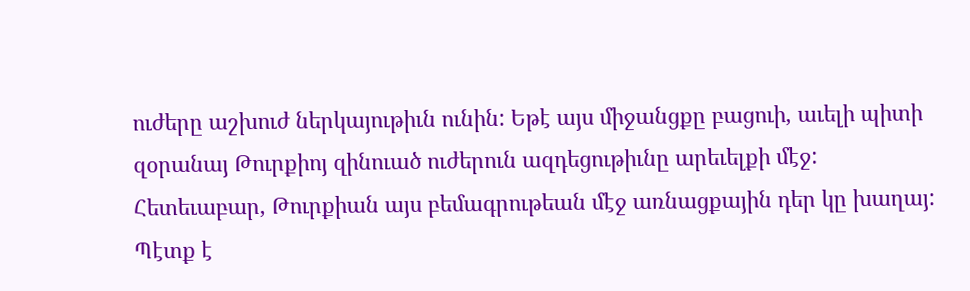ուժերը աշխուժ ներկայութիւն ունին: Եթէ այս միջանցքը բացուի, աւելի պիտի զօրանայ Թուրքիոյ զինուած ուժերուն ազդեցութիւնը արեւելքի մէջ: Հետեւաբար, Թուրքիան այս բեմագրութեան մէջ առնացքային դեր կը խաղայ: Պէտք է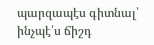պարզապէս գիտնալ՝ ինչպէ՛ս ճիշդ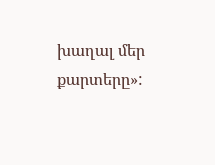խաղալ մեր քարտերը»: